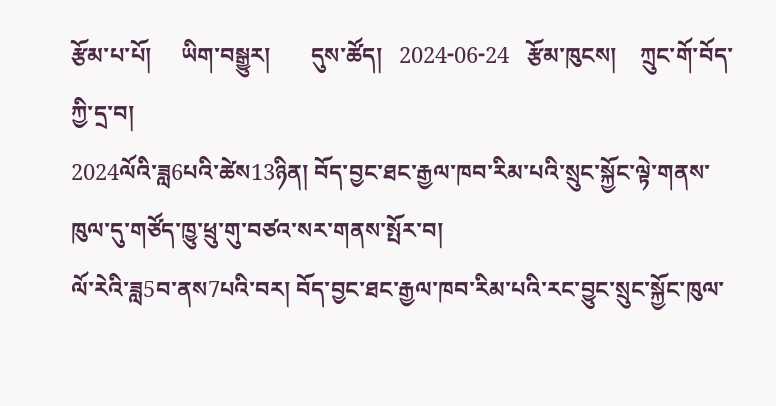རྩོམ་པ་པོ།     ཡིག་བསྒྱུར།       དུས་ཚོད།   2024-06-24   རྩོམ་ཁུངས།    ཀྲུང་གོ་བོད་ཀྱི་དྲ་བ།
2024ལོའི་ཟླ6པའི་ཚེས13ཉིན། བོད་བྱང་ཐང་རྒྱལ་ཁབ་རིམ་པའི་སྲུང་སྐྱོང་ལྟེ་གནས་ཁུལ་དུ་གཙོད་ཁྱུ་ཕྲུ་གུ་བཙའ་སར་གནས་སྤོར་བ།
ལོ་རེའི་ཟླ5བ་ནས7པའི་བར། བོད་བྱང་ཐང་རྒྱལ་ཁབ་རིམ་པའི་རང་བྱུང་སྲུང་སྐྱོང་ཁུལ་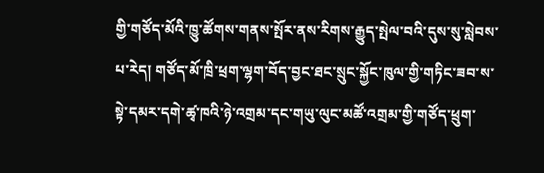གྱི་གཙོད་མོའི་ཁྱུ་ཚོགས་གནས་སྤོར་ནས་རིགས་རྒྱུད་སྤེལ་བའི་དུས་སུ་སླེབས་པ་རེད། གཙོད་མོ་ཁྲི་ཕྲག་ལྷག་བོད་བྱང་ཐང་སྲུང་སྐྱོང་ཁུལ་གྱི་གཏིང་ཟབ་ས་སྟེ་དམར་དགེ་ཚྭ་ཁའི་ཉེ་འགྲམ་དང་གཡུ་ལུང་མཚོ་འགྲམ་གྱི་གཙོད་ཕྲུག་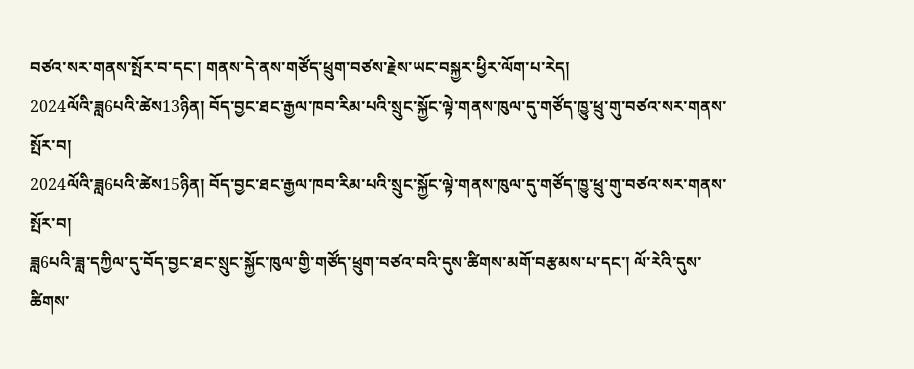བཙའ་སར་གནས་སྤོར་བ་དང་། གནས་དེ་ནས་གཙོད་ཕྲུག་བཙས་རྗེས་ཡང་བསྐྱར་ཕྱིར་ལོག་པ་རེད།
2024ལོའི་ཟླ6པའི་ཚེས13ཉིན། བོད་བྱང་ཐང་རྒྱལ་ཁབ་རིམ་པའི་སྲུང་སྐྱོང་ལྟེ་གནས་ཁུལ་དུ་གཙོད་ཁྱུ་ཕྲུ་གུ་བཙའ་སར་གནས་སྤོར་བ།
2024ལོའི་ཟླ6པའི་ཚེས15ཉིན། བོད་བྱང་ཐང་རྒྱལ་ཁབ་རིམ་པའི་སྲུང་སྐྱོང་ལྟེ་གནས་ཁུལ་དུ་གཙོད་ཁྱུ་ཕྲུ་གུ་བཙའ་སར་གནས་སྤོར་བ།
ཟླ6པའི་ཟླ་དཀྱིལ་དུ་བོད་བྱང་ཐང་སྲུང་སྐྱོང་ཁུལ་གྱི་གཙོད་ཕྲུག་བཙའ་བའི་དུས་ཚིགས་མགོ་བརྩམས་པ་དང་། ལོ་རེའི་དུས་ཚིགས་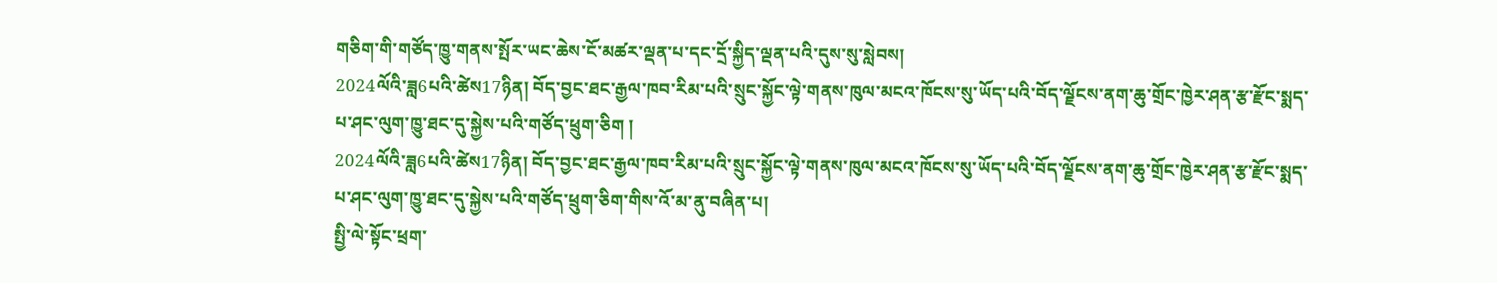གཅིག་གི་གཙོད་ཁྱུ་གནས་སྤོར་ཡང་ཆེས་ངོ་མཚར་ལྡན་པ་དང་དྲོ་སྐྱིད་ལྡན་པའི་དུས་སུ་སླེབས།
2024ལོའི་ཟླ6པའི་ཚེས17ཉིན། བོད་བྱང་ཐང་རྒྱལ་ཁབ་རིམ་པའི་སྲུང་སྐྱོང་ལྟེ་གནས་ཁུལ་མངའ་ཁོངས་སུ་ཡོད་པའི་བོད་ལྗོངས་ནག་ཆུ་གྲོང་ཁྱེར་ཤན་རྩ་རྫོང་སྨད་པ་ཤང་ལུག་ཁྱུ་ཐང་དུ་སྐྱེས་པའི་གཙོད་ཕྲུག་ཅིག །
2024ལོའི་ཟླ6པའི་ཚེས17ཉིན། བོད་བྱང་ཐང་རྒྱལ་ཁབ་རིམ་པའི་སྲུང་སྐྱོང་ལྟེ་གནས་ཁུལ་མངའ་ཁོངས་སུ་ཡོད་པའི་བོད་ལྗོངས་ནག་ཆུ་གྲོང་ཁྱེར་ཤན་རྩ་རྫོང་སྨད་པ་ཤང་ལུག་ཁྱུ་ཐང་དུ་སྐྱེས་པའི་གཙོད་ཕྲུག་ཅིག་གིས་འོ་མ་ནུ་བཞིན་པ།
སྤྱི་ལེ་སྟོང་ཕྲག་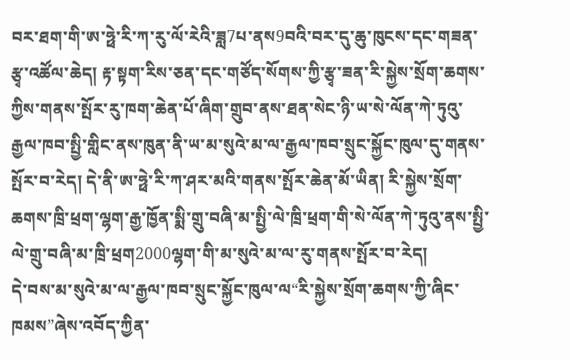བར་ཐག་གི་ཨ་ཧྥེ་རི་ཀ་རུ་ལོ་རེའི་ཟླ7པ་ནས9བའི་བར་དུ་ཆུ་ཁུངས་དང་གཟན་རྩྭ་འཚོལ་ཆེད། རྟ་སྟག་རིས་ཅན་དང་གཙོད་སོགས་ཀྱི་རྩྭ་ཟན་རི་སྐྱེས་སྲོག་ཆགས་ཀྱིས་གནས་སྤོར་རུ་ཁག་ཆེན་པོ་ཞིག་གྲུབ་ནས་ཐན་སེང་ཉི་ཡ་སེ་ལོན་ཀེ་ཏུའུ་རྒྱལ་ཁབ་སྤྱི་གླིང་ནས་ཁུན་ནི་ཡ་མ་སུའེ་མ་ལ་རྒྱལ་ཁབ་སྲུང་སྐྱོང་ཁུལ་དུ་གནས་སྤོར་བ་རེད། དེ་ནི་ཨ་ཧྥེ་རི་ཀ་ཤར་མའི་གནས་སྤོར་ཆེན་མོ་ཡིན། རི་སྐྱེས་སྲོག་ཆགས་ཁྲི་ཕྲག་ལྷག་རྒྱ་ཁྱོན་སྨི་གྲུ་བཞི་མ་སྤྱི་ལེ་ཁྲི་ཕྲག་གི་སེ་ལོན་ཀེ་ཏུའུ་ནས་སྤྱི་ལེ་གྲུ་བཞི་མ་ཁྲི་ཕྲག2000ལྷག་གི་མ་སུའེ་མ་ལ་རུ་གནས་སྤོར་བ་རེད།
དེ་བས་མ་སུའེ་མ་ལ་རྒྱལ་ཁབ་སྲུང་སྐྱོང་ཁུལ་ལ“རི་སྐྱེས་སྲོག་ཆགས་ཀྱི་ཞིང་ཁམས”ཞེས་འབོད་ཀྱིན་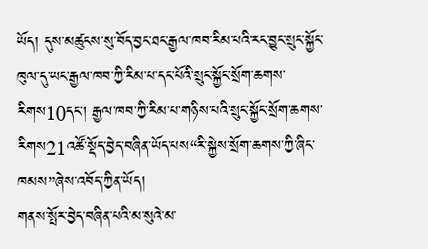ཡོད། དུས་མཚུངས་སུ་བོད་བྱང་ཐང་རྒྱལ་ཁབ་རིམ་པའི་རང་བྱུང་སྲུང་སྐྱོང་ཁུལ་དུ་ཡང་རྒྱལ་ཁབ་ཀྱི་རིམ་པ་དང་པོའི་སྲུང་སྐྱོང་སྲོག་ཆགས་རིགས10དང་། རྒྱལ་ཁབ་ཀྱི་རིམ་པ་གཉིས་པའི་སྲུང་སྐྱོང་སྲོག་ཆགས་རིགས21འཚོ་སྡོད་བྱེད་བཞིན་ཡོད་པས“རི་སྐྱེས་སྲོག་ཆགས་ཀྱི་ཞིང་ཁམས”ཞེས་འབོད་ཀྱིན་ཡོད།
གནས་སྤོར་བྱེད་བཞིན་པའི་མ་སུའེ་མ་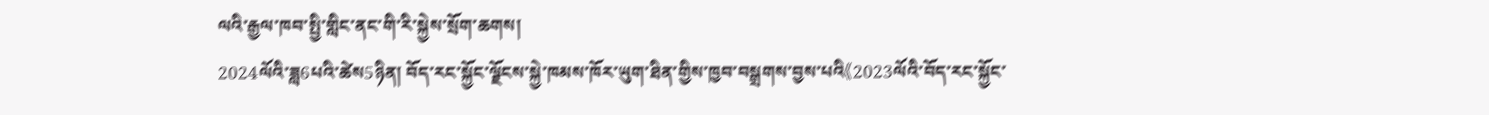ལའི་རྒྱལ་ཁབ་སྤྱི་གླིང་ནང་གི་རི་སྐྱེས་སྲོག་ཆགས།
2024ལོའི་ཟླ6པའི་ཚེས5ཉིན། བོད་རང་སྐྱོང་ལྗོངས་སྐྱེ་ཁམས་ཁོར་ཡུག་ཐིན་གྱིས་ཁྱབ་བསྒྲགས་བྱས་པའི《2023ལོའི་བོད་རང་སྐྱོང་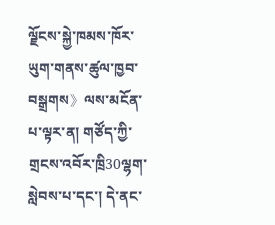ལྗོངས་སྐྱེ་ཁམས་ཁོར་ཡུག་གནས་ཚུལ་ཁྱབ་བསྒྲགས》ལས་མངོན་པ་ལྟར་ན། གཙོད་ཀྱི་གྲངས་འབོར་ཁྲི30ལྷག་སླེབས་པ་དང་། དེ་ནང་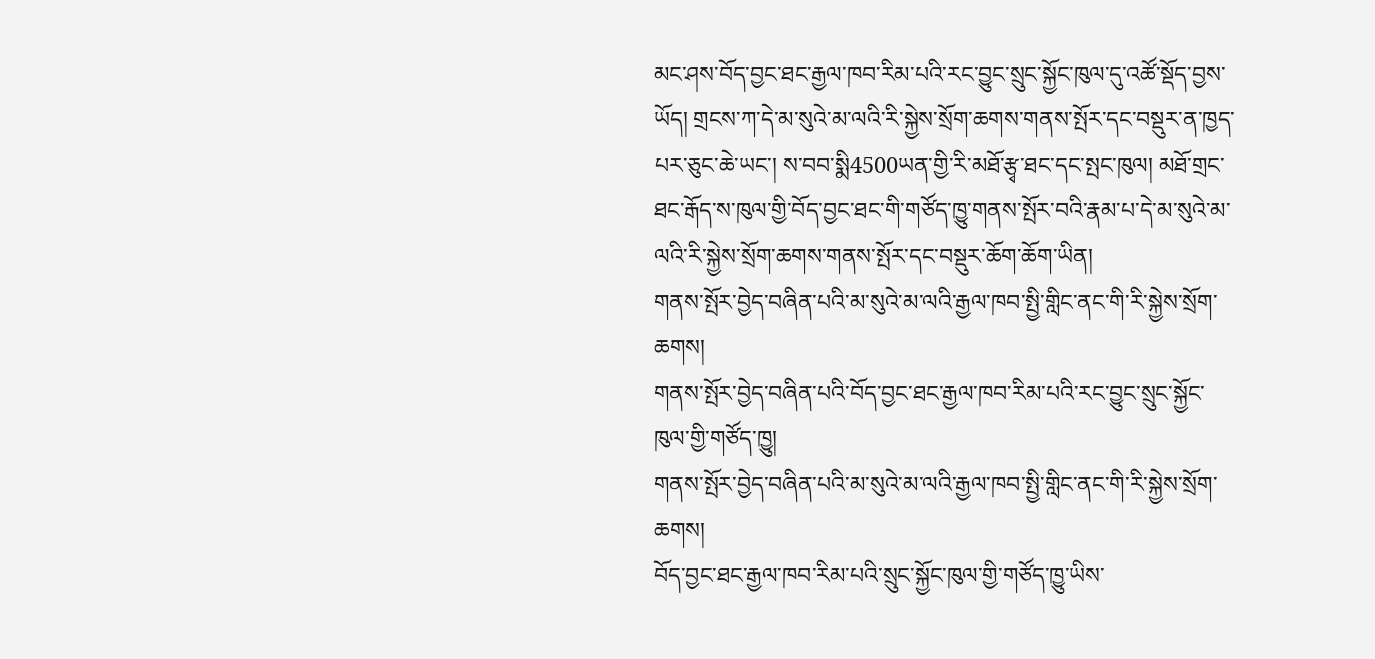མང་ཤས་བོད་བྱང་ཐང་རྒྱལ་ཁབ་རིམ་པའི་རང་བྱུང་སྲུང་སྐྱོང་ཁུལ་དུ་འཚོ་སྡོད་བྱས་ཡོད། གྲངས་ཀ་དེ་མ་སུའེ་མ་ལའི་རི་སྐྱེས་སྲོག་ཆགས་གནས་སྤོར་དང་བསྡུར་ན་ཁྱད་པར་ཅུང་ཆེ་ཡང་། ས་བབ་སྨི4500ཡན་གྱི་རི་མཐོ་རྩྭ་ཐང་དང་སྤང་ཁུལ། མཐོ་གྲང་ཐང་རྒོད་ས་ཁུལ་གྱི་བོད་བྱང་ཐང་གི་གཙོད་ཁྱུ་གནས་སྤོར་བའི་རྣམ་པ་དེ་མ་སུའེ་མ་ལའི་རི་སྐྱེས་སྲོག་ཆགས་གནས་སྤོར་དང་བསྡུར་ཆོག་ཆོག་ཡིན།
གནས་སྤོར་བྱེད་བཞིན་པའི་མ་སུའེ་མ་ལའི་རྒྱལ་ཁབ་སྤྱི་གླིང་ནང་གི་རི་སྐྱེས་སྲོག་ཆགས།
གནས་སྤོར་བྱེད་བཞིན་པའི་བོད་བྱང་ཐང་རྒྱལ་ཁབ་རིམ་པའི་རང་བྱུང་སྲུང་སྐྱོང་ཁུལ་གྱི་གཙོད་ཁྱུ།
གནས་སྤོར་བྱེད་བཞིན་པའི་མ་སུའེ་མ་ལའི་རྒྱལ་ཁབ་སྤྱི་གླིང་ནང་གི་རི་སྐྱེས་སྲོག་ཆགས།
བོད་བྱང་ཐང་རྒྱལ་ཁབ་རིམ་པའི་སྲུང་སྐྱོང་ཁུལ་གྱི་གཙོད་ཁྱུ་ཡིས་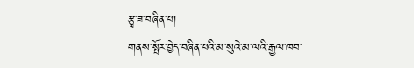རྩྭ་ཟ་བཞིན་པ།
གནས་སྤོར་བྱེད་བཞིན་པའི་མ་སུའེ་མ་ལའི་རྒྱལ་ཁབ་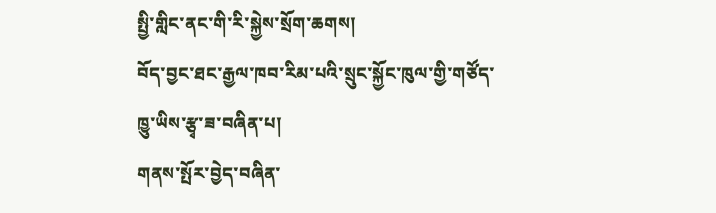སྤྱི་གླིང་ནང་གི་རི་སྐྱེས་སྲོག་ཆགས།
བོད་བྱང་ཐང་རྒྱལ་ཁབ་རིམ་པའི་སྲུང་སྐྱོང་ཁུལ་གྱི་གཙོད་ཁྱུ་ཡིས་རྩྭ་ཟ་བཞིན་པ།
གནས་སྤོར་བྱེད་བཞིན་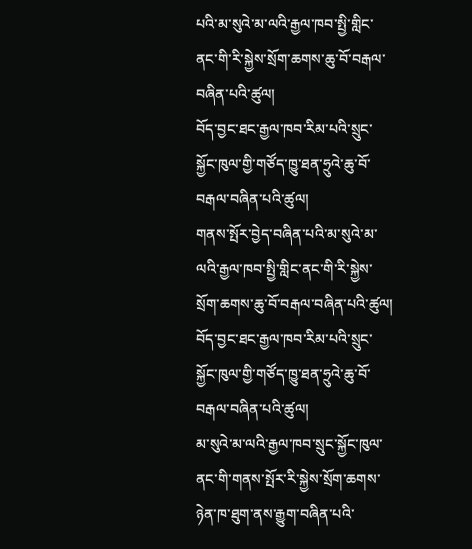པའི་མ་སུའེ་མ་ལའི་རྒྱལ་ཁབ་སྤྱི་གླིང་ནང་གི་རི་སྐྱེས་སྲོག་ཆགས་ཆུ་བོ་བརྒལ་བཞིན་པའི་ཚུལ།
བོད་བྱང་ཐང་རྒྱལ་ཁབ་རིམ་པའི་སྲུང་སྐྱོང་ཁུལ་གྱི་གཙོད་ཁྱུ་ཐན་ཧྲུའེ་ཆུ་བོ་བརྒལ་བཞིན་པའི་ཚུལ།
གནས་སྤོར་བྱེད་བཞིན་པའི་མ་སུའེ་མ་ལའི་རྒྱལ་ཁབ་སྤྱི་གླིང་ནང་གི་རི་སྐྱེས་སྲོག་ཆགས་ཆུ་བོ་བརྒལ་བཞིན་པའི་ཚུལ།
བོད་བྱང་ཐང་རྒྱལ་ཁབ་རིམ་པའི་སྲུང་སྐྱོང་ཁུལ་གྱི་གཙོད་ཁྱུ་ཐན་ཧྲུའེ་ཆུ་བོ་བརྒལ་བཞིན་པའི་ཚུལ།
མ་སུའེ་མ་ལའི་རྒྱལ་ཁབ་སྲུང་སྐྱོང་ཁུལ་ནང་གི་གནས་སྤོར་རི་སྐྱེས་སྲོག་ཆགས་ཉེན་ཁ་ཐུག་ནས་རྒྱུག་བཞིན་པའི་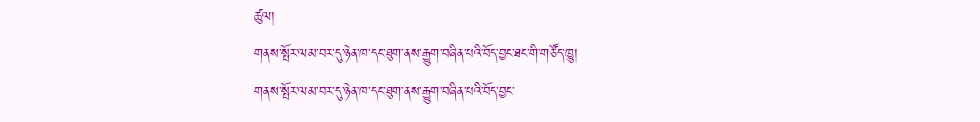ཚུལ།
གནས་སྤོར་ལམ་བར་དུ་ཉེན་ཁ་དང་ཐུག་ནས་རྒྱུག་བཞིན་པའི་བོད་བྱང་ཐང་གི་གཙོད་ཁྱུ།
གནས་སྤོར་ལམ་བར་དུ་ཉེན་ཁ་དང་ཐུག་ནས་རྒྱུག་བཞིན་པའི་བོད་བྱང་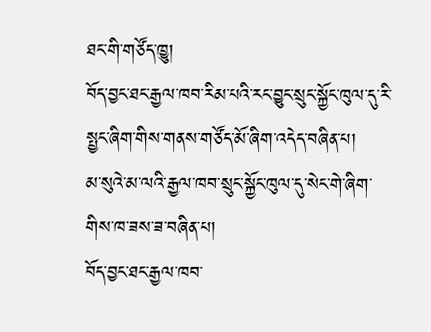ཐང་གི་གཙོད་ཁྱུ།
བོད་བྱང་ཐང་རྒྱལ་ཁབ་རིམ་པའི་རང་བྱུང་སྲུང་སྐྱོང་ཁུལ་དུ་རི་སྤྱང་ཞིག་གིས་གནས་གཙོད་མོ་ཞིག་འདེད་བཞིན་པ།
མ་སུའེ་མ་ལའི་རྒྱལ་ཁབ་སྲུང་སྐྱོང་ཁུལ་དུ་སེང་གེ་ཞིག་གིས་ཁ་ཟས་ཟ་བཞིན་པ།
བོད་བྱང་ཐང་རྒྱལ་ཁབ་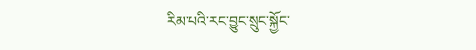རིམ་པའི་རང་བྱུང་སྲུང་སྐྱོང་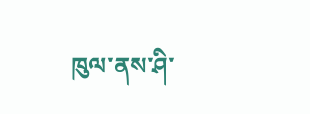ཁུལ་ནས་ཤི་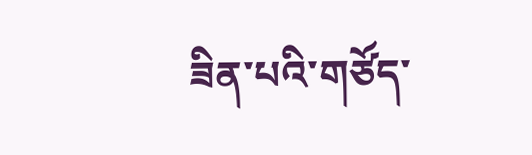ཟིན་པའི་གཙོད་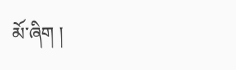མོ་ཞིག །